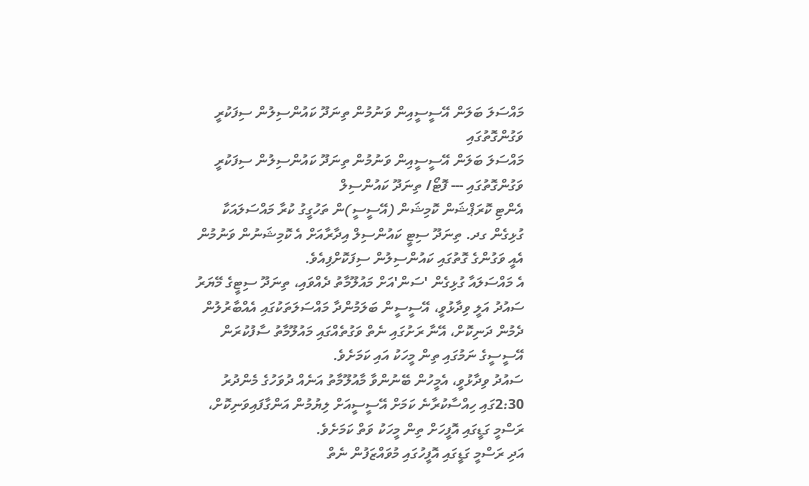މައްސަލަ ބަލަން އޭސީސީއިން ވަނުމުން ތިނަދޫ ކައުންސިލުން ސިފަކުރީ ވަގުންގޮތުގައި
މައްސަލަ ބަލަން އޭސީސީއިން ވަނުމުން ތިނަދޫ ކައުންސިލުން ސިފަކުރީ ވަގުންގޮތުގައި --- ފޮޓޯ/ ތިނަދޫ ކައުންސިލް
އެންޓި ކޮރަޕްޝަން ކޮމިޝަން (އޭސީސީ)ން ތަހުގީގު ކުރާ މައްސަލައަކާ ގުޅިގެން ގދ. ތިނަދޫ ސިޓީ ކައުންސިލް އިދާރާއަށް އެ ކޮމިޝަނުން ވަނުމުން އެއީ ވަގުންގެ ގޮތުގައި ކައުންސިލުން ސިފަކޮށްފިއެވެ.
އެ މައްސަލައާ ގުޅިގެން 'ސަން'އަށް މައުލޫމާތު ދެއްވައި، ތިނަދޫ ސިޓީގެ މޭޔަރު ސައުދު އަލީ ވިދާޅުވީ، އޭސީސީން ބަލަމުންދާ މައްސަލަތަކުގައި އެއްބާރުލުން ދެމުން ދަނިކޮށް، އޭނާ ރަށުގައި ނެތް ވަގުތެއްގައި މައުލޫމާތު ސާފުކުރަން އޭސީސީގެ ނަމުގައި ތިން މީހަކު އައި ކަމަށެވެ.
ސައުދު ވިދާޅުވީ، އެމީހުން ބޭނުންވާ މާއުލޫމާތު އަނެއް ދުވަހުގެ މެންދުރު 2:30ގައި ހިއްސާކުރާނެ ކަމަށް އޭސީސީއަށް ލިޔުމުން އަންގާފައިވަނިކޮށް، ރަސްމީ ގަޑީގައި އޮފީހަށް ތިން މީހަކު ވަތް ކަމަށެވެ.
އަދި ރަސްމީ ގަޑީގައި އޮފީހުގައި މުވައްޒަފުން ނެތް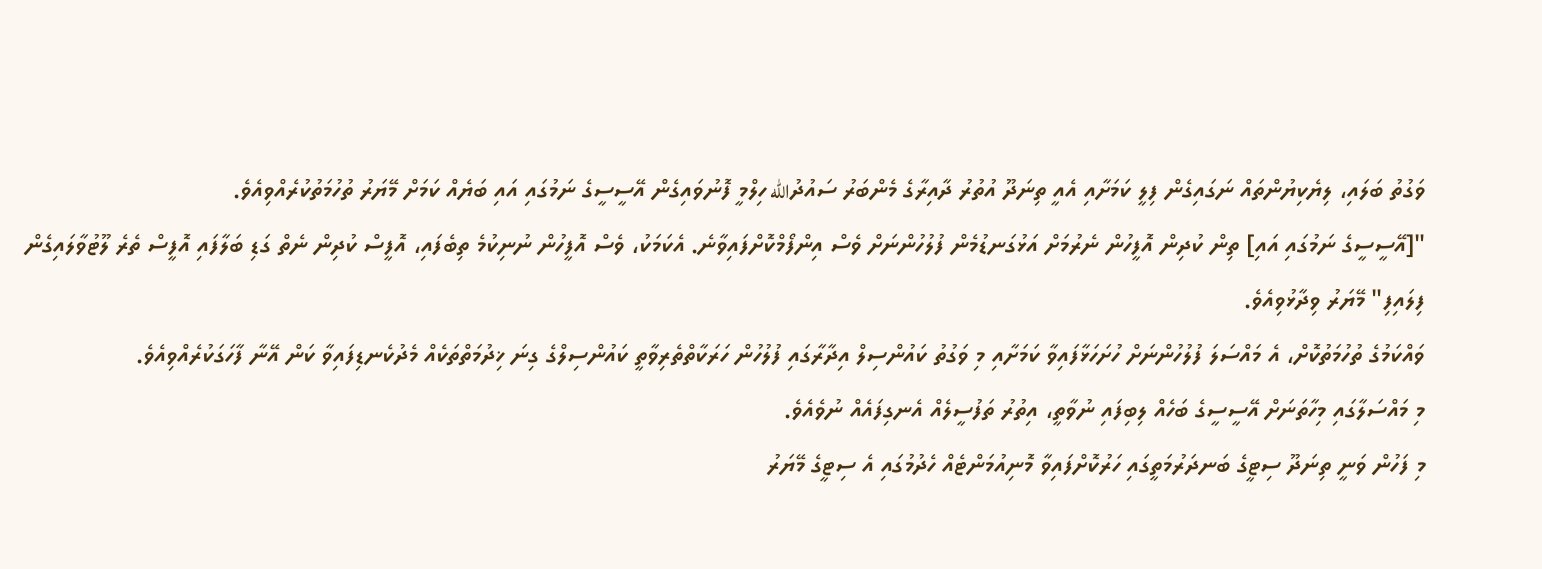ވަގުތު ބަލައި، ލިޔެކިޔުންތައް ނަގައިގެން ފިލީ ކަމަށާއި އެއީ ތިނަދޫ އުތުރު ދާއިރާގެ މެންބަރު ސައުދުالله ހިލްމީ ފޮނުވައިގެން އޭސީސީގެ ނަމުގައި އައި ބަޔެއް ކަމަށް މޭޔަރު ތުހުމަތުކުރެއްވިއެވެ.
"[އޭސީސީގެ ނަމުގައި އައި] ތިން ކުދިން އޮފީހުން ނެރުމަށް އަޅުގަނޑުމެން ފުލުހުންނަށް ވެސް އިންފޯމްކޮށްފައިވާނެ. އެކަމަކު، ވެސް އޮފީހުން ނުނިކުމެ ތިބެފައި، އޮފީސް ކުދިން ނެތް ގަޑި ބަލާފައި އޮފީސް ތެރެ ލޫޓުވާލައިގެން ފިލައިފި" މޭޔަރު ވިދާޅުވިއެވެ.
ވައްކަމުގެ ތުހުމަތުކޮށް، އެ މައްސަލަ ފުލުހުންނަށް ހުށަހަޅާފައިވާ ކަމަށާއި މި ވަގުތު ކައުންސިލް އިދާރާގައި ފުލުހުން ހަރަކާތްތެރިވާތީ ކައުންސިލްގެ ގިނަ ޚިދުމަތްތަކެއް މެދުކެނޑިފައިވާ ކަން އޭނާ ފާހަގަކުރެއްވިއެވެ.
މި މައްސަލާގައި މިހާތަނަށް އޭސީސީގެ ބަހެއް ލިބިފައި ނުވާތީ، އިތުރު ތަފުސީލެއް އެނގިފައެއް ނުވެއެވެ.
މި ފަހުން ވަނީ ތިނަދޫ ސިޓީގެ ބަނދަރުމަތީގައި ހަރުކޮށްފައިވާ މޮނިއުމަންޓެއް ހެދުމުގައި އެ ސިޓީގެ މޭޔަރު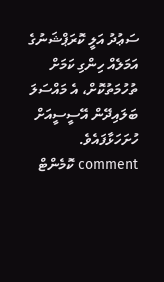ސަޢުދު އަލީ ކޮރަޕްޝަނުގެ އަމަލެއް ހިންގި ކަމަށް ތުހުމަތުކޮށް، އެ މައްސަލަ ބަލައިދޭން އޭސީސީއަށް ހުށަހަޅާފައެވެ.
comment ކޮމެންޓް